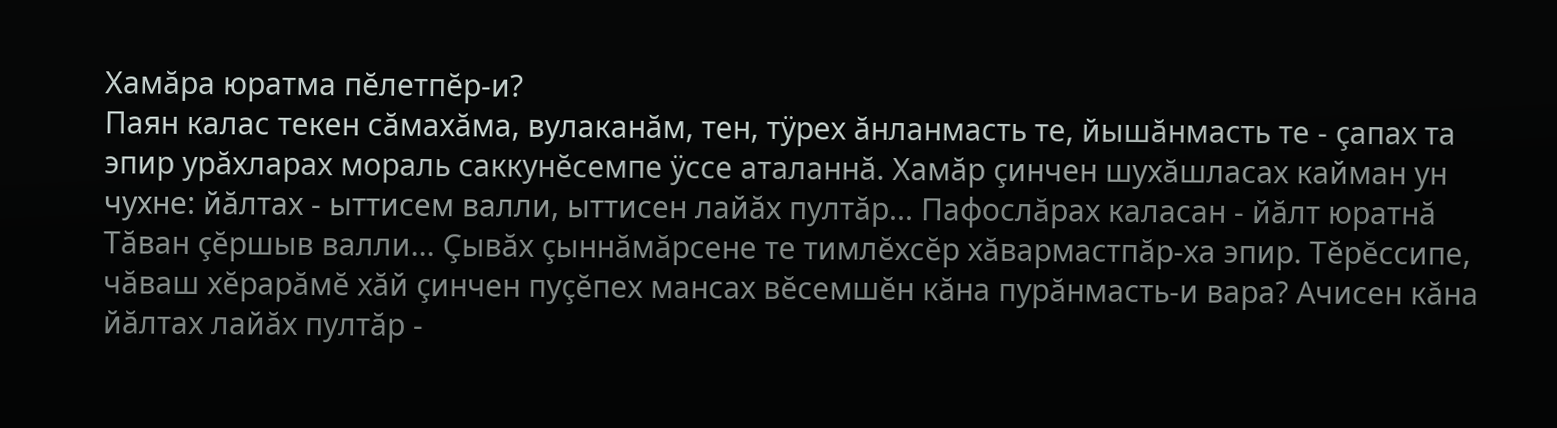Хамăра юратма пĕлетпĕр-и?
Паян калас текен сăмахăма, вулаканăм, тен, тÿрех ăнланмасть те, йышăнмасть те - çапах та эпир урăхларах мораль саккунĕсемпе ÿссе аталаннă. Хамăр çинчен шухăшласах кайман ун чухне: йăлтах - ыттисем валли, ыттисен лайăх пултăр... Пафослăрах каласан - йăлт юратнă Тăван çĕршыв валли... Çывăх çыннăмăрсене те тимлĕхсĕр хăвармастпăр-ха эпир. Тĕрĕссипе, чăваш хĕрарăмĕ хăй çинчен пуçĕпех мансах вĕсемшĕн кăна пурăнмасть-и вара? Ачисен кăна йăлтах лайăх пултăр -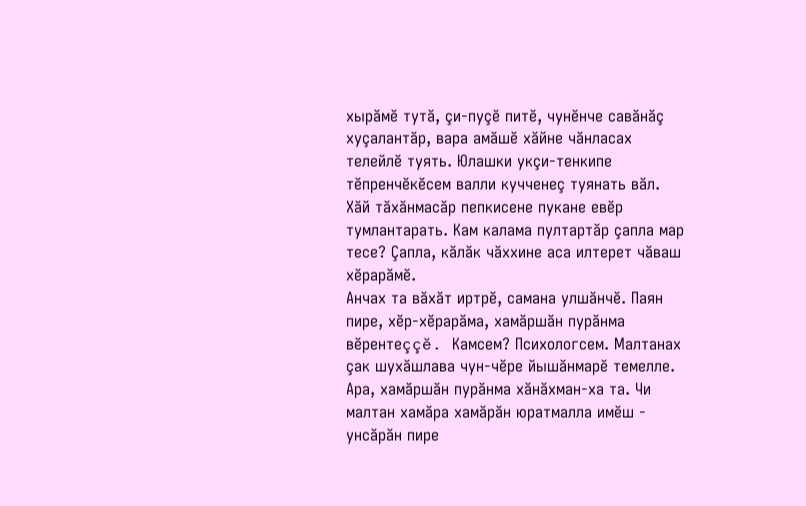хырăмĕ тутă, çи-пуçĕ питĕ, чунĕнче савăнăç хуçалантăр, вара амăшĕ хăйне чăнласах телейлĕ туять. Юлашки укçи-тенкипе тĕпренчĕкĕсем валли кучченеç туянать вăл. Хăй тăхăнмасăр пепкисене пукане евĕр тумлантарать. Кам калама пултартăр çапла мар тесе? Çапла, кăлăк чăххине аса илтерет чăваш хĕрарăмĕ.
Анчах та вăхăт иртрĕ, самана улшăнчĕ. Паян пире, хĕр-хĕрарăма, хамăршăн пурăнма вĕрентеççĕ. Камсем? Психологсем. Малтанах çак шухăшлава чун-чĕре йышăнмарĕ темелле. Ара, хамăршăн пурăнма хăнăхман-ха та. Чи малтан хамăра хамăрăн юратмалла имĕш - унсăрăн пире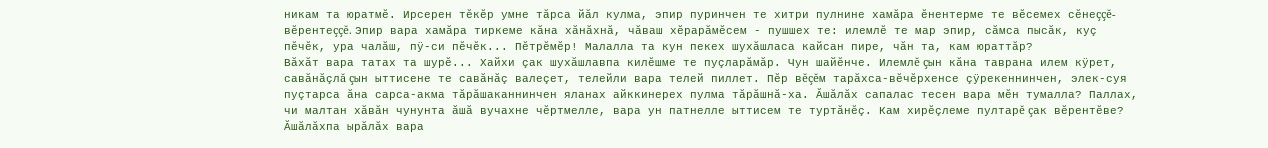никам та юратмĕ. Ирсерен тĕкĕр умне тăрса йăл кулма, эпир пуринчен те хитри пулнине хамăра ĕнентерме те вĕсемех сĕнеççĕ-вĕрентеççĕ. Эпир вара хамăра тиркеме кăна хăнăхнă, чăваш хĕрарăмĕсем - пушшех те: илемлĕ те мар эпир, сăмса пысăк, куç пĕчĕк, ура чалăш, пÿ-си пĕчĕк... Пĕтрĕмĕр! Малалла та кун пекех шухăшласа кайсан пире, чăн та, кам юраттăр?
Вăхăт вара татах та шурĕ... Хайхи çак шухăшлавпа килĕшме те пуçларăмăр. Чун шайĕнче. Илемлĕ çын кăна таврана илем кÿрет, савăнăçлă çын ыттисене те савăнăç валеçет, телейли вара телей пиллет. Пĕр вĕçĕм тарăхса-вĕчĕрхенсе çÿрекеннинчен, элек-суя пуçтарса ăна сарса-акма тăрăшаканнинчен яланах айккинерех пулма тăрăшнă-ха. Ăшăлăх сапалас тесен вара мĕн тумалла? Паллах, чи малтан хăвăн чунунта ăшă вучахне чĕртмелле, вара ун патнелле ыттисем те туртăнĕç. Кам хирĕçлеме пултарĕ çак вĕрентĕве? Ăшăлăхпа ырăлăх вара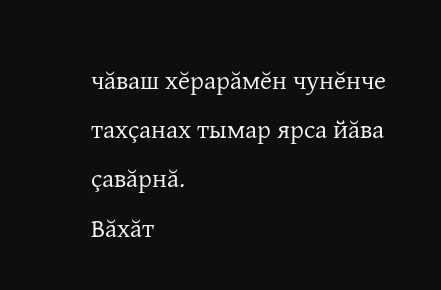чăваш хĕрарăмĕн чунĕнче тахçанах тымар ярса йăва çавăрнă.
Вăхăт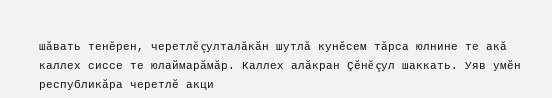шăвать тенĕрен, черетлĕ çулталăкăн шутлă кунĕсем тăрса юлнине те акă каллех сиссе те юлаймарăмăр. Каллех алăкран Çĕнĕ çул шаккать. Уяв умĕн республикăра черетлĕ акци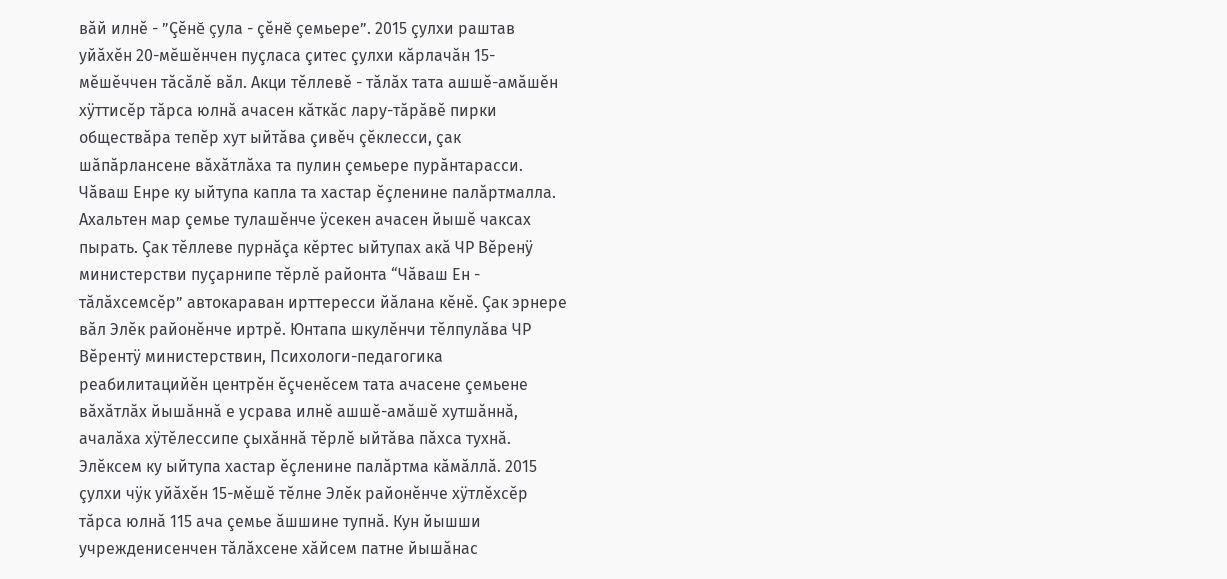вăй илнĕ - ”Çĕнĕ çула - çĕнĕ çемьере”. 2015 çулхи раштав уйăхĕн 20-мĕшĕнчен пуçласа çитес çулхи кăрлачăн 15-мĕшĕччен тăсăлĕ вăл. Акци тĕллевĕ - тăлăх тата ашшĕ-амăшĕн хÿттисĕр тăрса юлнă ачасен кăткăс лару-тăрăвĕ пирки обществăра тепĕр хут ыйтăва çивĕч çĕклесси, çак шăпăрлансене вăхăтлăха та пулин çемьере пурăнтарасси. Чăваш Енре ку ыйтупа капла та хастар ĕçленине палăртмалла. Ахальтен мар çемье тулашĕнче ÿсекен ачасен йышĕ чаксах пырать. Çак тĕллеве пурнăçа кĕртес ыйтупах акă ЧР Вĕренÿ министерстви пуçарнипе тĕрлĕ районта “Чăваш Ен - тăлăхсемсĕр” автокараван ирттересси йăлана кĕнĕ. Çак эрнере вăл Элĕк районĕнче иртрĕ. Юнтапа шкулĕнчи тĕлпулăва ЧР Вĕрентÿ министерствин, Психологи-педагогика реабилитацийĕн центрĕн ĕçченĕсем тата ачасене çемьене вăхăтлăх йышăннă е усрава илнĕ ашшĕ-амăшĕ хутшăннă, ачалăха хÿтĕлессипе çыхăннă тĕрлĕ ыйтăва пăхса тухнă. Элĕксем ку ыйтупа хастар ĕçленине палăртма кăмăллă. 2015 çулхи чÿк уйăхĕн 15-мĕшĕ тĕлне Элĕк районĕнче хÿтлĕхсĕр тăрса юлнă 115 ача çемье ăшшине тупнă. Кун йышши учрежденисенчен тăлăхсене хăйсем патне йышăнас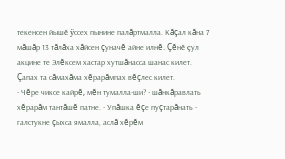текенсен йышĕ ÿссех пынине палăртмалла. Кăçал кăна 7 мăшăр 13 тăлăха хăйсен çуначĕ айне илнĕ. Çĕнĕ çул акцине те Элĕксем хастар хутшăнасса шанас килет.
Çапах та сăмахăма хĕрарăмпах вĕçлес килет.
- Чĕре чиксе кайрĕ, мĕн тумалла-ши? - шăнкăравлать хĕрарăм тантăшĕ патне. - Упăшка ĕçе пуçтарăнать - галстукне çыхса ямалла, аслă хĕрĕм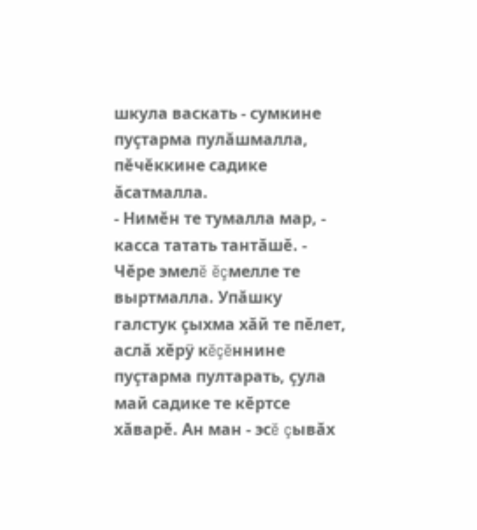шкула васкать - сумкине пуçтарма пулăшмалла, пĕчĕккине садике ăсатмалла.
- Нимĕн те тумалла мар, - касса татать тантăшĕ. - Чĕре эмелĕ ĕçмелле те выртмалла. Упăшку галстук çыхма хăй те пĕлет, аслă хĕрÿ кĕçĕннине пуçтарма пултарать, çула май садике те кĕртсе хăварĕ. Ан ман - эсĕ çывăх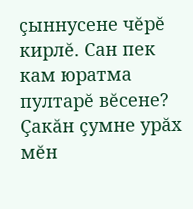çыннусене чĕрĕ кирлĕ. Сан пек кам юратма пултарĕ вĕсене?
Çакăн çумне урăх мĕн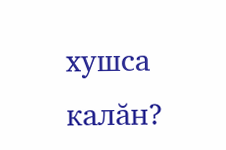хушса калăн?